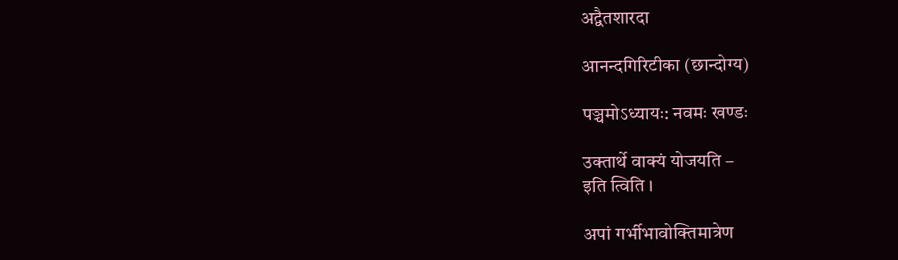अद्वैतशारदा

आनन्दगिरिटीका (छान्दोग्य)

पञ्चमोऽध्यायः: नवमः खण्डः

उक्तार्थे वाक्यं योजयति –
इति त्विति ।

अपां गर्भीभावोक्तिमात्रेण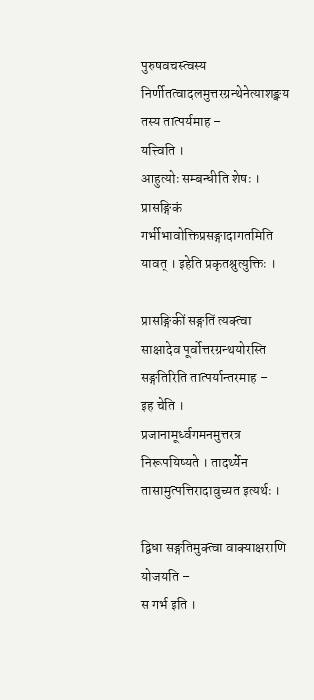पुरुषवचस्त्वस्य निर्णीतत्वादलमुत्तरग्रन्थेनेत्याशङ्क्य तस्य तात्पर्यमाह –
यत्त्विति ।
आहुत्योः सम्बन्धीति शेषः । प्रासङ्गिकं गर्भीभावोक्तिप्रसङ्गादागतमिति यावत् । इहेति प्रकृतश्रुत्युक्तिः ।

प्रासङ्गिकीं सङ्गतिं त्यक्त्वा साक्षादेव पूर्वोत्तरग्रन्थयोरस्ति सङ्गतिरिति तात्पर्यान्तरमाह –
इह चेति ।
प्रजानामूर्ध्वगमनमुत्तरत्र निरूपयिष्यते । तादर्थ्येन तासामुत्पत्तिरादावुच्यत इत्यर्थः ।

द्विधा सङ्गतिमुक्त्वा वाक्याक्षराणि योजयति –
स गर्भ इति ।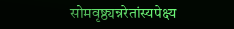सोमवृष्ठ्यन्नरेतांस्यपेक्ष्य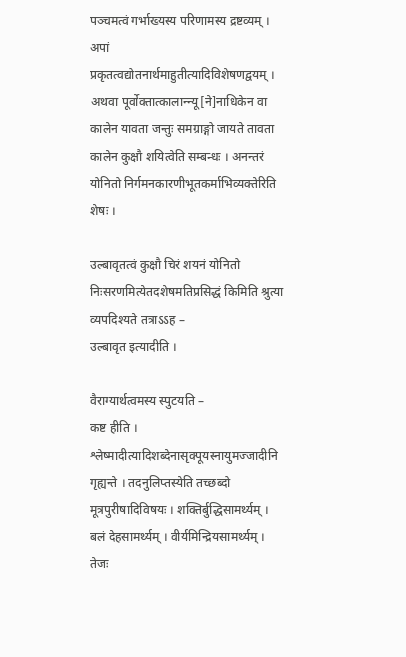पञ्चमत्वं गर्भाख्यस्य परिणामस्य द्रष्टव्यम् । अपां प्रकृतत्वद्योतनार्थमाहुतीत्यादिविशेषणद्वयम् । अथवा पूर्वोक्तात्कालान्न्यू[ने]नाधिकेन वा कालेन यावता जन्तुः समग्राङ्गो जायते तावता कालेन कुक्षौ शयित्वेति सम्बन्धः । अनन्तरं योनितो निर्गमनकारणीभूतकर्माभिव्यक्तेरिति शेषः ।

उल्बावृतत्वं कुक्षौ चिरं शयनं योनितो निःसरणमित्येतदशेषमतिप्रसिद्धं किमिति श्रुत्या व्यपदिश्यते तत्राऽऽह –
उल्बावृत इत्यादीति ।

वैराग्यार्थत्वमस्य स्पुटयति –
कष्ट हीति ।
श्लेष्मादीत्यादिशब्देनासृक्पूयस्नायुमज्जादीनि गृह्यन्ते । तदनुलिप्तस्येति तच्छब्दो मूत्रपुरीषादिविषयः । शक्तिर्बुद्धिसामर्थ्यम् । बलं देहसामर्थ्यम् । वीर्यमिन्द्रियसामर्थ्यम् । तेजः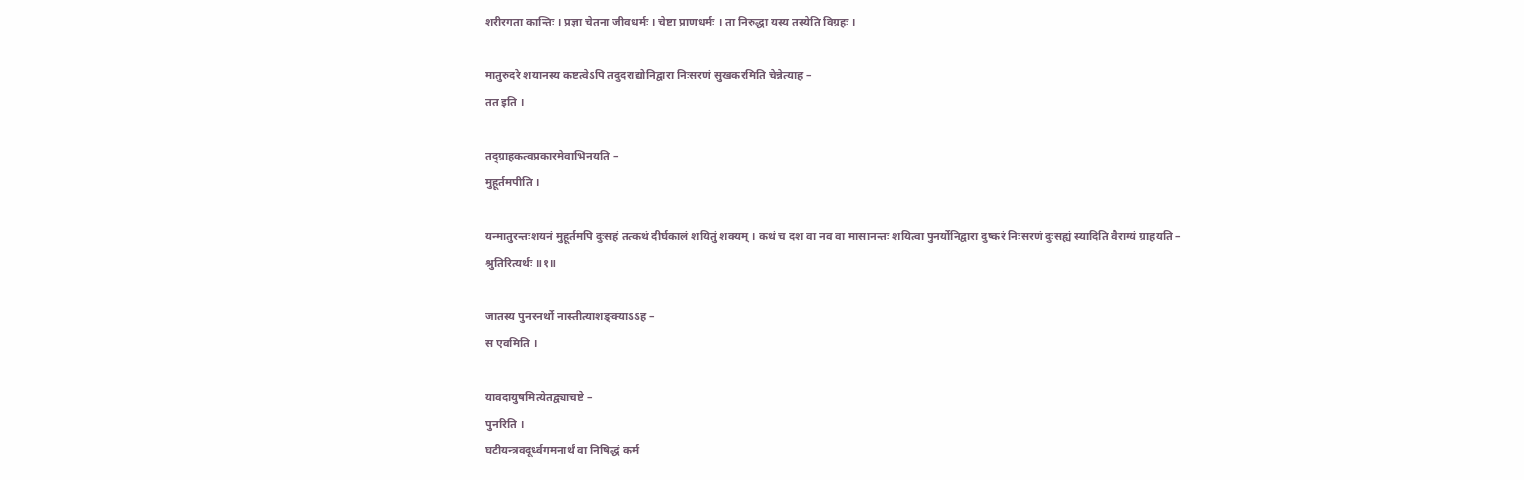शरीरगता कान्तिः । प्रज्ञा चेतना जीवधर्मः । चेष्टा प्राणधर्मः । ता निरुद्धा यस्य तस्येति विग्रहः ।

मातुरुदरे शयानस्य कष्टत्वेऽपि तदुदराद्योनिद्वारा निःसरणं सुखकरमिति चेन्नेत्याह –
तत इति ।

तद्ग्राहकत्वप्रकारमेवाभिनयति –
मुहूर्तमपीति ।

यन्मातुरन्तःशयनं मुहूर्तमपि दुःसहं तत्कथं दीर्घकालं शयितुं शक्यम् । कथं च दश वा नव वा मासानन्तः शयित्वा पुनर्योनिद्वारा दुष्करं निःसरणं दुःसह्यं स्यादिति वैराग्यं ग्राहयति –
श्रुतिरित्यर्थः ॥१॥

जातस्य पुनरनर्थो नास्तीत्याशङ्क्याऽऽह –
स एवमिति ।

यावदायुषमित्येतद्व्याचष्टे –
पुनरिति ।
घटीयन्त्रवदूर्ध्वगमनार्थं वा निषिद्धं कर्म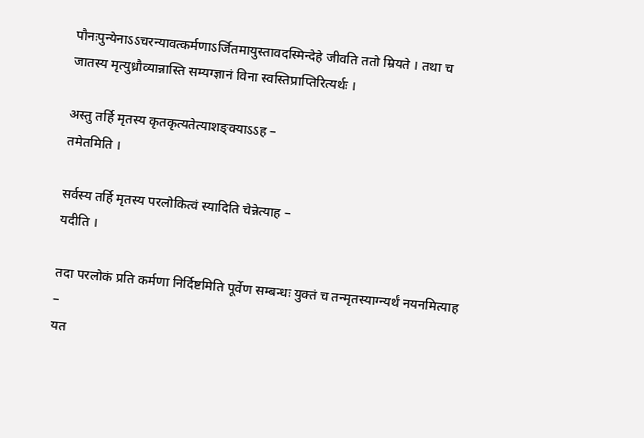पौनःपुन्येनाऽऽचरन्यावत्कर्मणाऽर्जितमायुस्तावदस्मिन्देहे जीवति ततो म्रियते । तथा च जातस्य मृत्युध्रौव्यान्नास्ति सम्यग्ज्ञानं विना स्वस्तिप्राप्तिरित्यर्थः ।

अस्तु तर्हि मृतस्य कृतकृत्यतेत्याशङ्क्याऽऽह –
तमेतमिति ।

सर्वस्य तर्हि मृतस्य परलोकित्वं स्यादिति चेन्नेत्याह –
यदीति ।

तदा परलोकं प्रति कर्मणा निर्दिष्टमिति पूर्वेण सम्बन्धः युक्तं च तन्मृतस्याग्न्यर्थं नयनमित्याह –
यत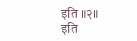इति ॥२॥
इति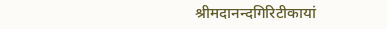श्रीमदानन्दगिरिटीकायां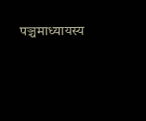पञ्चमाध्यायस्य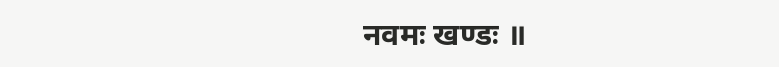नवमः खण्डः ॥